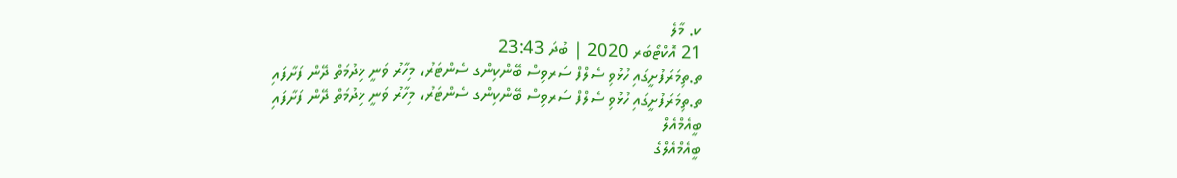ކ. މާލެ
21 އޮކްޓޯބަރ 2020 | ބުދަ 23:43
ތ.ތިމަރަފުށީގައި ހުޅުވި ސެލްފް ސަރވިސް ބޭންކިންގ ސެންޓަރު، މިހާރު ވަނީ ޚިދުމަތް ދޭން ފަށާފައި
ތ.ތިމަރަފުށީގައި ހުޅުވި ސެލްފް ސަރވިސް ބޭންކިންގ ސެންޓަރު، މިހާރު ވަނީ ޚިދުމަތް ދޭން ފަށާފައި
ބީއެމްއެލް
ބީއެމްއެލްގެ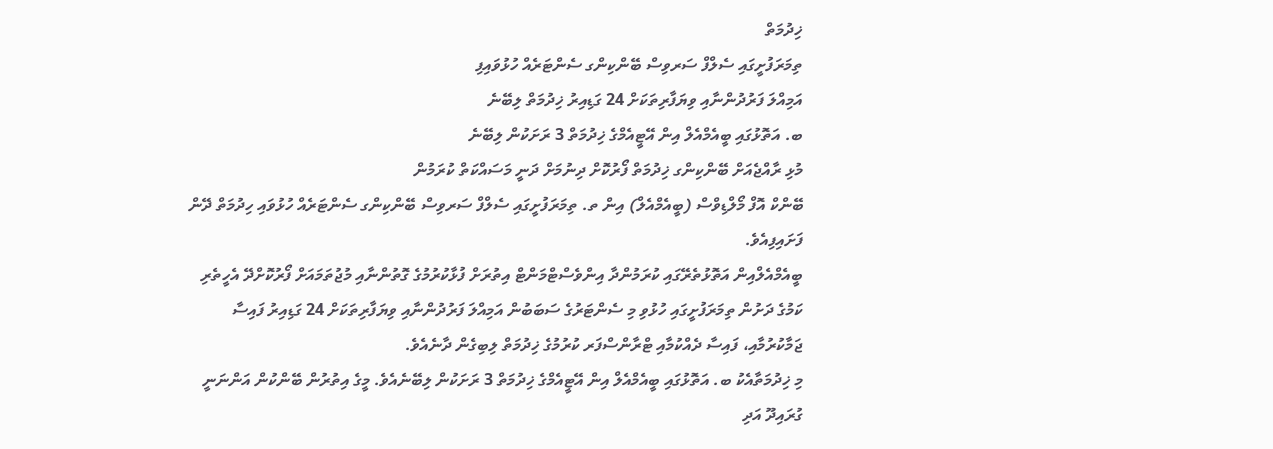ޚިދުމަތް
ތިމަރަފުށީގައި ސެލްފް ސަރވިސް ބޭންކިންގ ސެންޓަރެއް ހުޅުވައިފި
އަމިއްލަ ފަރުދުންނާއި ވިޔަފާރިތަކަށް 24 ގަޑިއިރު ޚިދުމަތް ލިބޭނެ
ބ. އަތޮޅުގައި ބީއެމްއެލް އިން އޭޓީއެމްގެ ޚިދުމަތް 3 ރަށަކުން ލިބޭނެ
މުޅި ރާއްޖެއަށް ބޭންކިންގ ޚިދުމަތް ފޯރުކޮށް ދިނުމަށް ދަނީ މަސައްކަތް ކުރަމުން
ބޭންކް އޮފް މޯލްޑިވްސް (ބީއެމްއެލް) އިން ތ. ތިމަރަފުށީގައި ސެލްފް ސަރވިސް ބޭންކިންގ ސެންޓަރެއް ހުޅުވައި ހިދުމަތް ދޭން ފަށައިފިއެވެ.
ބީއެމްއެލްއިން އަތޮޅުތެރޭގައި ކުރަމުންދާ އިންވެސްޓްމަންޓް އިތުރަށް ފުޅާކުރުމުގެ ގޮތުންނާއި މުޖުތަމައަށް ފޯރުކޮށްދޭ އެހީތެރި ކަމުގެ ދަށުން ތިމަރަފުށީގައި ހުޅުވި މި ސެންޓަރުގެ ސަބަބުން އަމިއްލަ ފަރުދުންނާއި ވިޔަފާރިތަކަށް 24 ގަޑިއިރު ފައިސާ ޖަމާކުރުމާއި، ފައިސާ ދެއްކުމާއި ޓްރާންސްފަރ ކުރުމުގެ ޚިދުމަތް ލިބިގެން ދާނެއެވެ.
މި ޚިދުމަތާއެކު ބ. އަތޮޅުގައި ބީއެމްއެލް އިން އޭޓީއެމްގެ ޚިދުމަތް 3 ރަށަކުން ލިބޭނެއެވެ. މީގެ އިތުރުން ބޭންކުން އަންނަނީ ގުރައިދޫ އަދި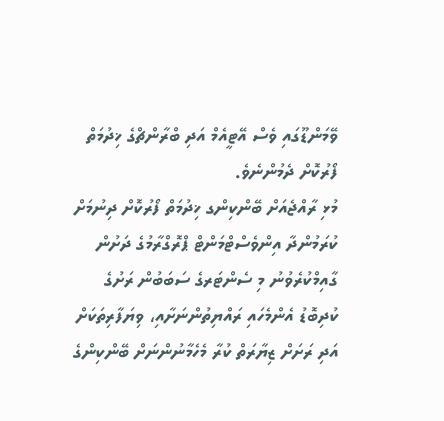ވޭމަންޑޫގައި ވެސް އޭޓީއެމް އަދި ބްރާންޗްގެ ޚިދުމަތް ފޯރުކޮށް ދެމުންނެވެ.
މުޅި ރާއްޖެއަށް ބޭންކިންގ ޚިދުމަތް ފޯރުކޮށް ދިނުމަށް ކުރަމުންދާ އިންވެސްޓްމަންޓް ޕްރޮގްރާމުގެ ދަށުން ގާއިމްކުރެވުނު މި ސެންޓަރގެ ސަބަބުން ރަށުގެ ކުދިބޮޑު އެންމެހައި ރައްޔިތުންނަށާއި، ވިޔަފާރިތަކަށް އަދި ރަށަށް ޒިޔާރަތް ކުރާ މެހެމާނުންނަށް ބޭންކިންގެ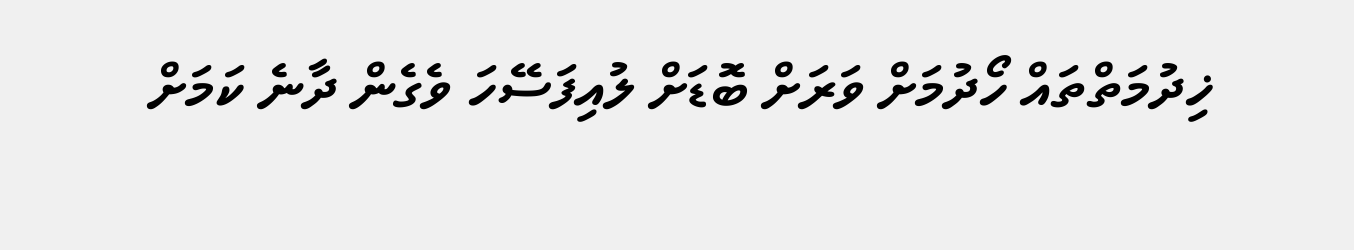ޚިދުމަތްތައް ހޯދުމަށް ވަރަށް ބޮޑަށް ލުއިފަސޭހަ ވެގެން ދާނެ ކަމަށް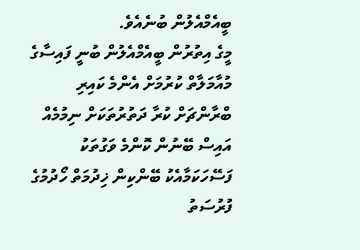ބީއެމްއެލުން ބުނެއެވެ.
މީގެ އިތުރުން ބީއެމްއެލުން ބުނީ ފައިސާގެ މުއާމަލާތް ކުރުމަށް އެންމެ ކައިރި ބްރާންޗަށް ކުރާ ދަތުރުތަކަށް ނިމުމެއް އައިސް ބޭނުން ކޮންމެ ވަގުތަކު ފަސޭހަކަމާއެކު ބޭންކިން ޚިދުމަތް ހޯދުމުގެ ފުރުސަތު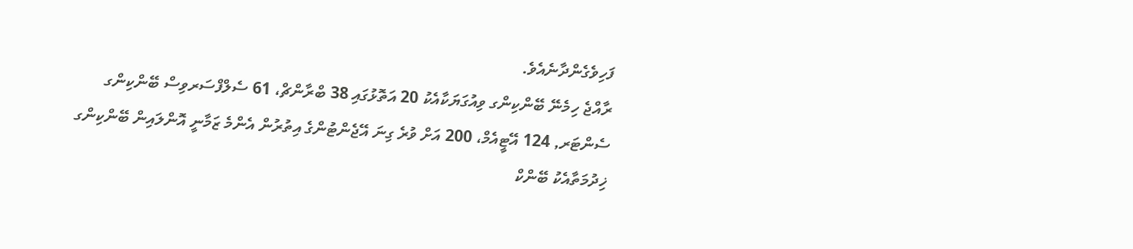ފަހިވެގެންދާނެއެވެ.
ރާއްޖެ ހިމެނޭ ބޭންކިންގ ވިއުގަޔަކާއެކު 20 އަތޮޅުގައި 38 ބްރާންޗް، 61 ސެލްފްސަރވިސް ބޭންކިންގ ސެންޓަރ, 124 އޭޓީއެމް، 200 އަށް ވުރެ ގިނަ އޭޖެންޓުންގެ އިތުރުން އެންމެ ޒަމާނީ އޮންލައިން ބޭންކިންގ ޚިދުމަތާއެކު ބޭންކް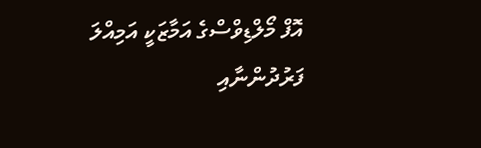އޮފް މޯލްޑިވްސްގެ އަމާޒަކީ އަމިއްލަ ފަރުދުންނާއި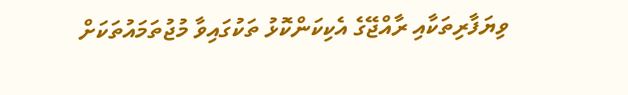ވިޔަފާރިތަކާއި ރާއްޖޭގެ އެކިކަންކޮޅު ތަކުގައިވާ މުޖުތަމައުތަކަށް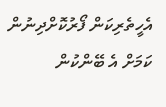އެހީތެރިކަން ފޯރުކޮށްދިނުން ކަމަށް އެ ބޭންކުން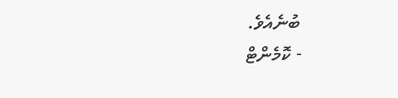ބުނެއެވެ.
- ކޮމެންޓް